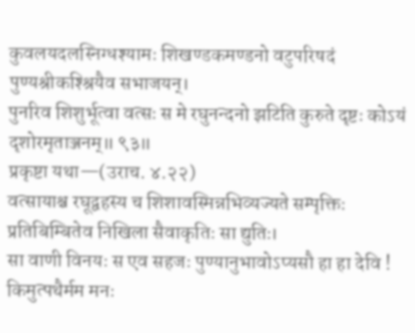कुवलयदलस्निग्धश्यामः शिखण्डकमण्डनो वटुपरिषदं पुण्यश्रीकश्श्रियैव सभाजयन्।
पुनरिव शिशुर्भूत्वा वत्सः स मे रघुनन्दनो झटिति कुरुते दृष्टः कोऽयं दृशोरमृताञ्जनम्॥ ९३॥
प्रकृष्टा यथा—(उराच. ४.२२)
वत्सायाश्च रघूद्वहस्य च शिशावस्मिन्नभिव्यज्यते सम्पृक्तिः प्रतिबिम्बितेव निखिला सैवाकृतिः सा द्युतिः।
सा वाणी विनयः स एव सहजः पुण्यानुभावोऽप्यसौ हा हा देवि ! किमुत्पथैर्मम मनः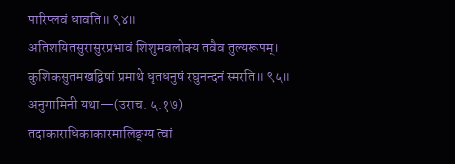पारिप्लवं धावति॥ ९४॥
अतिशयितसुरासुरप्रभावं शिशुमवलोक्य तवैव तुल्यरूपम्।
कुशिकसुतमखद्विषां प्रमाथे धृतधनुषं रघुनन्दनं स्मरति॥ ९५॥
अनुगामिनी यथा—(उराच. ५.१७)
तदाकाराधिकाकारमालिङ्ग्य त्वां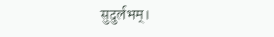सुदुर्लभम्।